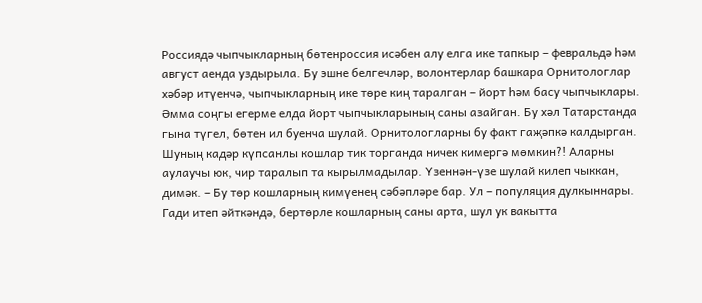Россиядә чыпчыкларның бөтенроссия исәбен алу елга ике тапкыр – февральдә һәм август аенда уздырыла. Бу эшне белгечләр, волонтерлар башкара Орнитологлар хәбәр итүенчә, чыпчыкларның ике төре киң таралган – йорт һәм басу чыпчыклары. Әмма соңгы егерме елда йорт чыпчыкларының саны азайган. Бу хәл Татарстанда гына түгел, бөтен ил буенча шулай. Орнитологларны бу факт гаҗәпкә калдырган. Шуның кадәр күпсанлы кошлар тик торганда ничек кимергә мөмкин?! Аларны аулаучы юк, чир таралып та кырылмадылар. Үзеннән-үзе шулай килеп чыккан, димәк. – Бу төр кошларның кимүенең сәбәпләре бар. Ул – популяция дулкыннары. Гади итеп әйткәндә, бертөрле кошларның саны арта, шул ук вакытта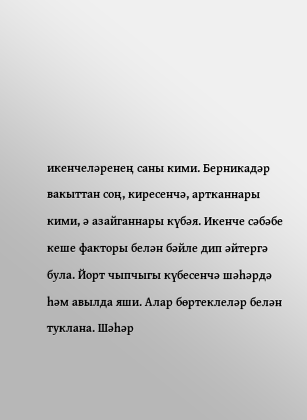икенчеләренең саны кими. Берникадәр вакыттан соң, киресенчә, артканнары кими, ә азайганнары күбәя. Икенче сәбәбе кеше факторы белән бәйле дип әйтергә була. Йорт чыпчыгы күбесенчә шәһәрдә һәм авылда яши. Алар бөртеклеләр белән туклана. Шәһәр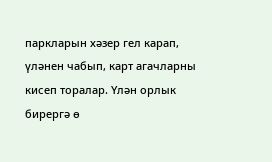паркларын хәзер гел карап, үләнен чабып, карт агачларны кисеп торалар. Үлән орлык бирергә ө